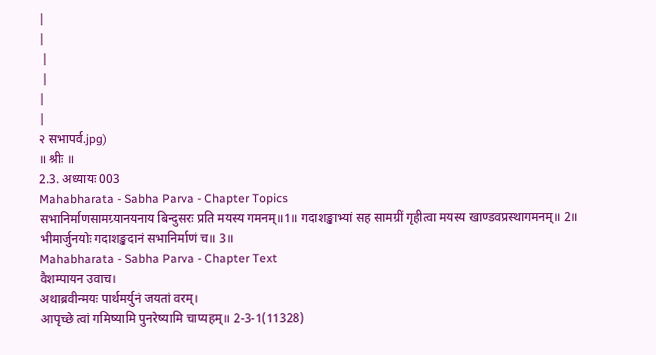|
|
 |
 |
|
|
२ सभापर्व.jpg)
॥ श्रीः ॥
2.3. अध्यायः 003
Mahabharata - Sabha Parva - Chapter Topics
सभानिर्माणसामग्र्यानयनाय बिन्दुसरः प्रति मयस्य गमनम्॥1॥ गदाशङ्खाभ्यां सह सामग्रीं गृहीत्वा मयस्य खाण्डवप्रस्थागमनम्॥ 2॥ भीमार्जुनयोः गदाशङ्खदानं सभानिर्माणं च॥ 3॥
Mahabharata - Sabha Parva - Chapter Text
वैशम्पायन उवाच।
अथाब्रवीन्मयः पार्थमर्युनं जयतां वरम्।
आपृच्छे त्वां गमिष्यामि पुनरेष्यामि चाप्यहम्॥ 2-3-1(11328)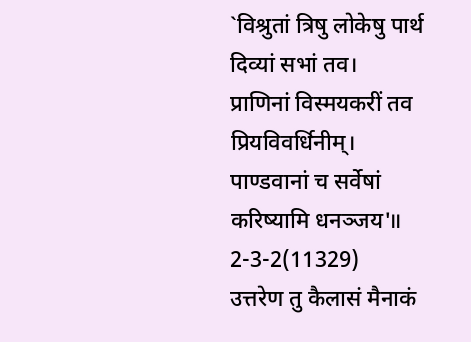`विश्रुतां त्रिषु लोकेषु पार्थ दिव्यां सभां तव।
प्राणिनां विस्मयकरीं तव प्रियविवर्धिनीम्।
पाण्डवानां च सर्वेषां करिष्यामि धनञ्जय'॥ 2-3-2(11329)
उत्तरेण तु कैलासं मैनाकं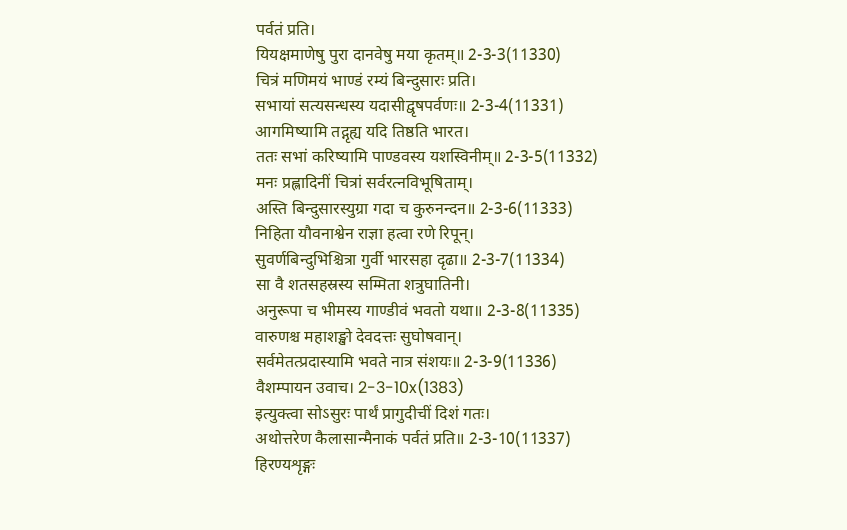पर्वतं प्रति।
यियक्षमाणेषु पुरा दानवेषु मया कृतम्॥ 2-3-3(11330)
चित्रं मणिमयं भाण्डं रम्यं बिन्दुसारः प्रति।
सभायां सत्यसन्धस्य यदासीद्वृषपर्वणः॥ 2-3-4(11331)
आगमिष्यामि तद्गृह्य यदि तिष्ठति भारत।
ततः सभां करिष्यामि पाण्डवस्य यशस्विनीम्॥ 2-3-5(11332)
मनः प्रह्लादिनीं चित्रां सर्वरत्नविभूषिताम्।
अस्ति बिन्दुसारस्युग्रा गदा च कुरुनन्दन॥ 2-3-6(11333)
निहिता यौवनाश्वेन राज्ञा हत्वा रणे रिपून्।
सुवर्णबिन्दुभिश्चित्रा गुर्वी भारसहा दृढा॥ 2-3-7(11334)
सा वै शतसहस्रस्य सम्मिता शत्रुघातिनी।
अनुरूपा च भीमस्य गाण्डीवं भवतो यथा॥ 2-3-8(11335)
वारुणश्च महाशङ्खो देवदत्तः सुघोषवान्।
सर्वमेतत्प्रदास्यामि भवते नात्र संशयः॥ 2-3-9(11336)
वैशम्पायन उवाच। 2-3-10x(1383)
इत्युक्त्वा सोऽसुरः पार्थं प्रागुदीचीं दिशं गतः।
अथोत्तरेण कैलासान्मैनाकं पर्वतं प्रति॥ 2-3-10(11337)
हिरण्यशृङ्गः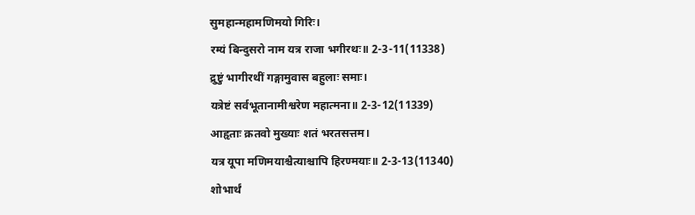सुमहान्महामणिमयो गिरिः।
रम्यं बिन्दुसरो नाम यत्र राजा भगीरथः॥ 2-3-11(11338)
द्रुष्टुं भागीरथीं गङ्गामुवास बहुलाः समाः।
यत्रेष्टं सर्वभूतानामीश्वरेण महात्मना॥ 2-3-12(11339)
आहृताः क्रतवो मुख्याः शतं भरतसत्तम।
यत्र यूपा मणिमयाश्चैत्याश्चापि हिरण्मयाः॥ 2-3-13(11340)
शोभार्थं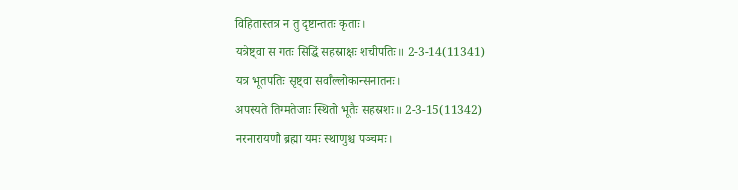विहितास्तत्र न तु दृष्टान्ततः कृताः।
यत्रेष्ट्वा स गतः सिद्धिं सहस्राक्षः शचीपतिः॥ 2-3-14(11341)
यत्र भूतपतिः सृष्ट्वा सर्वाँल्लोकान्सनातनः।
अपस्यते तिग्मतेजाः स्थितो भूतैः सहस्रशः॥ 2-3-15(11342)
नरनारायणौ ब्रह्मा यमः स्थाणुश्च पञ्चमः।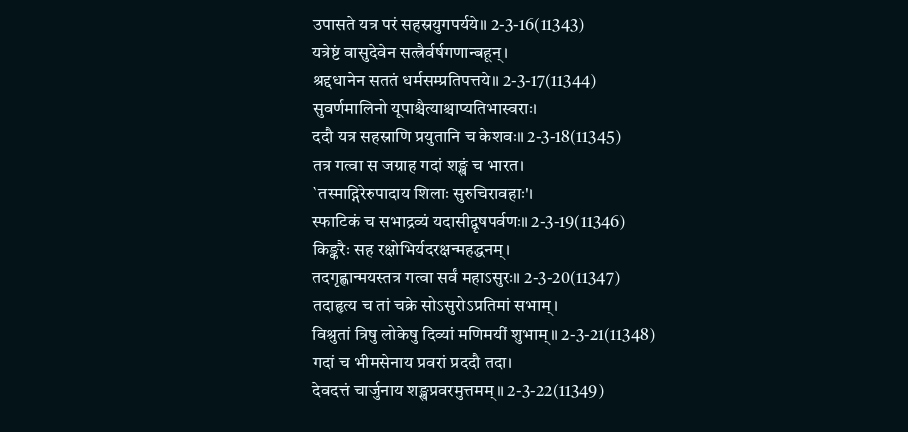उपासते यत्र परं सहस्रयुगपर्यये॥ 2-3-16(11343)
यत्रेष्टं वासुदेवेन सत्त्रैर्वर्षगणान्बहून्।
श्रद्दधानेन सततं धर्मसम्प्रतिपत्तये॥ 2-3-17(11344)
सुवर्णमालिनो यूपाश्चैत्याश्चाप्यतिभास्वराः।
ददौ यत्र सहस्राणि प्रयुतानि च केशवः॥ 2-3-18(11345)
तत्र गत्वा स जग्राह गदां शङ्खं च भारत।
`तस्माद्गिरेरुपादाय शिलाः सुरुचिरावहाः'।
स्फाटिकं च सभाद्रव्यं यदासीद्वृषपर्वणः॥ 2-3-19(11346)
किङ्करैः सह रक्षोभिर्यदरक्षन्महद्धनम्।
तदगृह्णान्मयस्तत्र गत्वा सर्वं महाऽसुरः॥ 2-3-20(11347)
तदाहृत्य च तां चक्रे सोऽसुरोऽप्रतिमां सभाम्।
विश्रुतां त्रिषु लोकेषु दिव्यां मणिमयीं शुभाम्॥ 2-3-21(11348)
गदां च भीमसेनाय प्रवरां प्रददौ तदा।
देवदत्तं चार्जुनाय शङ्खप्रवरमुत्तमम्॥ 2-3-22(11349)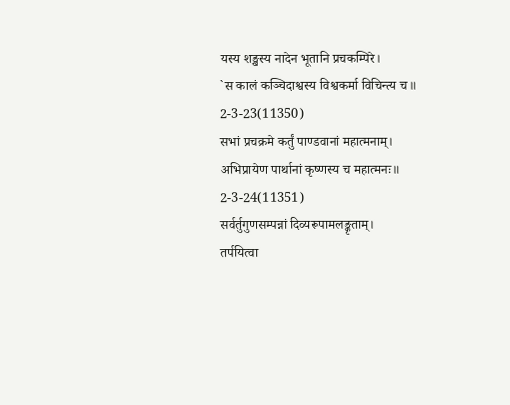यस्य शङ्खस्य नादेन भूतानि प्रचकम्पिरे।
`स कालं कञ्चिदाश्वस्य विश्वकर्मा विचिन्त्य च॥ 2-3-23(11350)
सभां प्रचक्रमे कर्तुं पाण्डवानां महात्मनाम्।
अभिप्रायेण पार्थानां कृष्णस्य च महात्मनः॥ 2-3-24(11351)
सर्वर्तुगुणसम्पन्नां दिव्यरूपामलङ्कृताम्।
तर्पयित्वा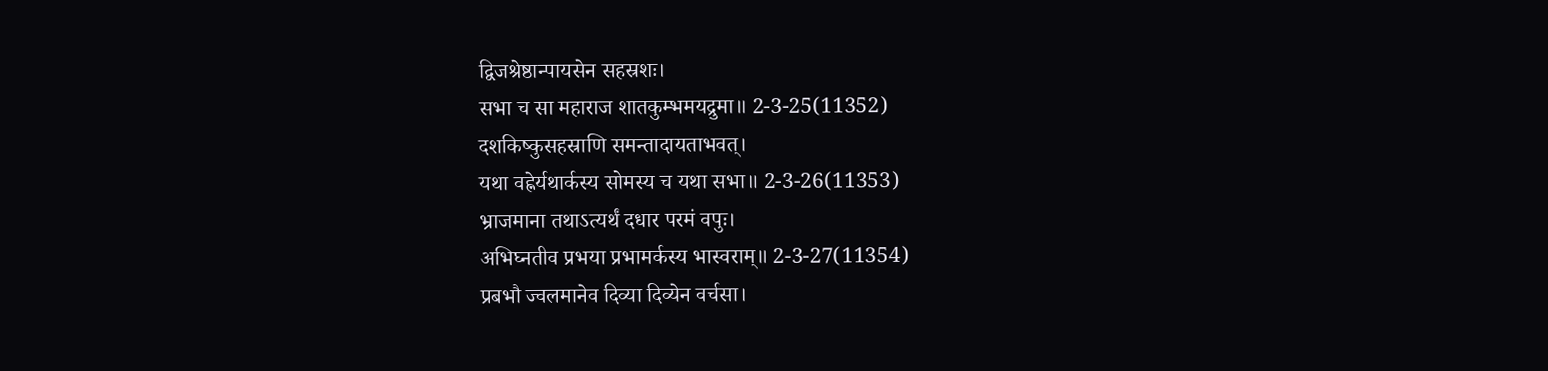द्विजश्रेष्ठान्पायसेन सहस्रशः।
सभा च सा महाराज शातकुम्भमयद्रुमा॥ 2-3-25(11352)
दशकिष्कुसहस्राणि समन्तादायताभवत्।
यथा वह्नेर्यथार्कस्य सोमस्य च यथा सभा॥ 2-3-26(11353)
भ्राजमाना तथाऽत्यर्थं दधार परमं वपुः।
अभिघ्नतीव प्रभया प्रभामर्कस्य भास्वराम्॥ 2-3-27(11354)
प्रबभौ ज्वलमानेव दिव्या दिव्येन वर्चसा।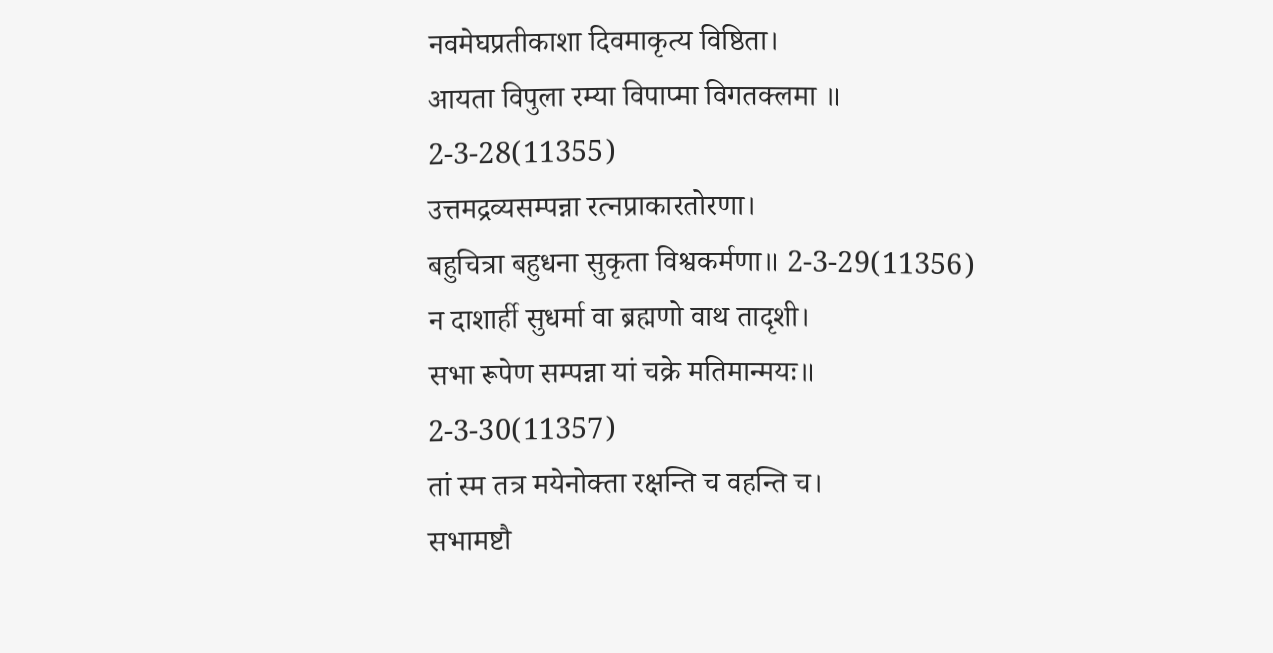नवमेघप्रतीकाशा दिवमाकृत्य विष्ठिता।
आयता विपुला रम्या विपाप्मा विगतक्लमा ॥ 2-3-28(11355)
उत्तमद्रव्यसम्पन्ना रत्नप्राकारतोरणा।
बहुचित्रा बहुधना सुकृता विश्वकर्मणा॥ 2-3-29(11356)
न दाशार्ही सुधर्मा वा ब्रह्मणो वाथ तादृशी।
सभा रूपेण सम्पन्ना यां चक्रे मतिमान्मयः॥ 2-3-30(11357)
तां स्म तत्र मयेनोक्ता रक्षन्ति च वहन्ति च।
सभामष्टौ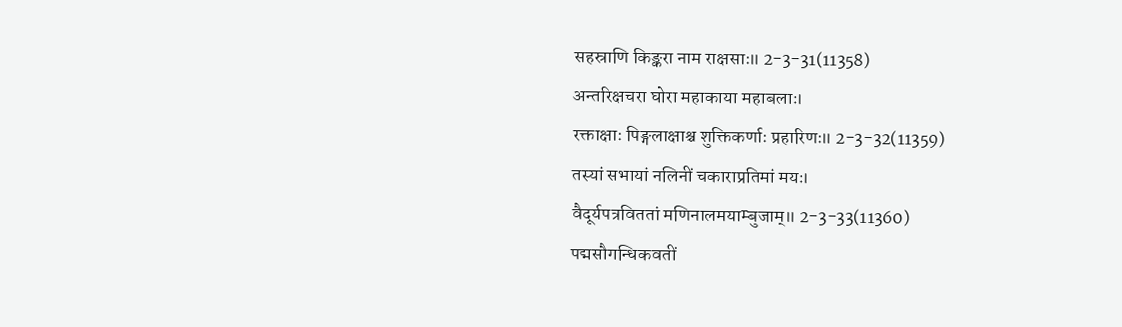सहस्राणि किङ्करा नाम राक्षसाः॥ 2-3-31(11358)
अन्तरिक्षचरा घोरा महाकाया महाबलाः।
रक्ताक्षाः पिङ्गलाक्षाश्च शुक्तिकर्णाः प्रहारिणः॥ 2-3-32(11359)
तस्यां सभायां नलिनीं चकाराप्रतिमां मयः।
वैदूर्यपत्रविततां मणिनालमयाम्बुजाम्॥ 2-3-33(11360)
पद्मसौगन्धिकवतीं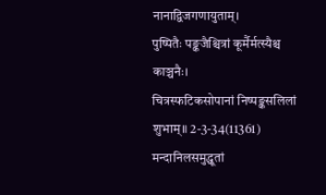नानाद्विजगणायुताम्।
पुष्पितैः पङ्कजैश्चित्रां कूर्मैर्मत्स्यैश्च काञ्चनैः।
चित्रस्फटिकसोपानां निष्पङ्कसलिलां शुभाम्॥ 2-3-34(11361)
मन्दानिलसमुद्धूतां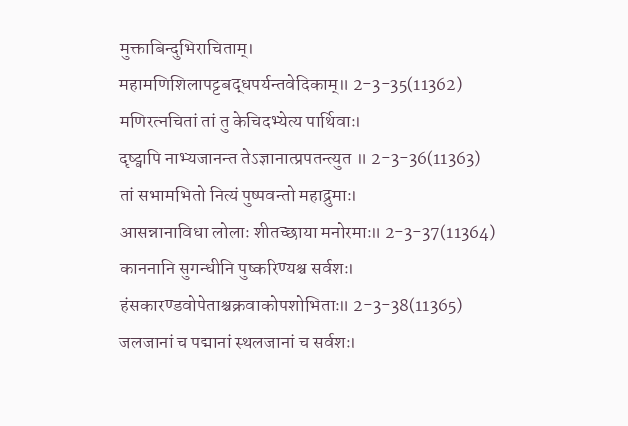मुक्ताबिन्दुभिराचिताम्।
महामणिशिलापट्टबद्धपर्यन्तवेदिकाम्॥ 2-3-35(11362)
मणिरत्नचितां तां तु केचिदभ्येत्य पार्थिवाः।
दृष्ट्वापि नाभ्यजानन्त तेऽज्ञानात्प्रपतन्त्युत ॥ 2-3-36(11363)
तां सभामभितो नित्यं पुष्पवन्तो महाद्रुमाः।
आसन्नानाविधा लोलाः शीतच्छाया मनोरमाः॥ 2-3-37(11364)
काननानि सुगन्धीनि पुष्करिण्यश्च सर्वशः।
हंसकारण्डवोपेताश्चक्रवाकोपशोभिताः॥ 2-3-38(11365)
जलजानां च पद्मानां स्थलजानां च सर्वशः।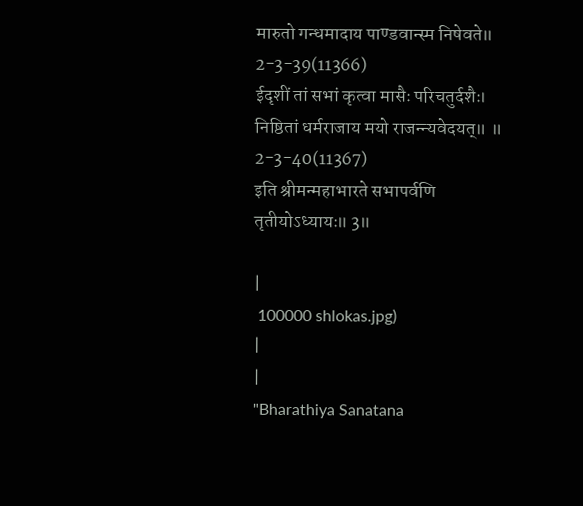मारुतो गन्धमादाय पाण्डवान्स्म निषेवते॥ 2-3-39(11366)
ईदृशीं तां सभां कृत्वा मासैः परिचतुर्दशैः।
निष्ठितां धर्मराजाय मयो राजन्न्यवेदयत्॥ ॥ 2-3-40(11367)
इति श्रीमन्महाभारते सभापर्वणि तृतीयोऽध्यायः॥ 3॥

|
 100000 shlokas.jpg)
|
|
"Bharathiya Sanatana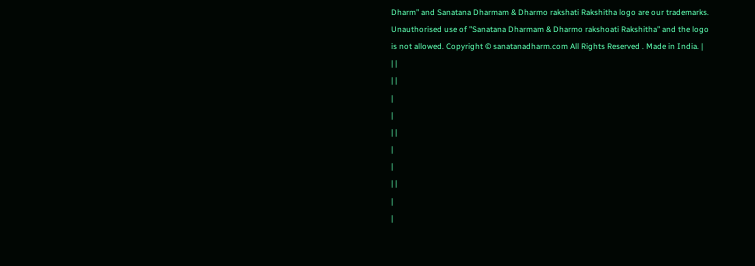Dharm" and Sanatana Dharmam & Dharmo rakshati Rakshitha logo are our trademarks. Unauthorised use of "Sanatana Dharmam & Dharmo rakshoati Rakshitha" and the logo is not allowed. Copyright © sanatanadharm.com All Rights Reserved . Made in India. |
| |
| |
|
|
| |
|
|
| |
|
|